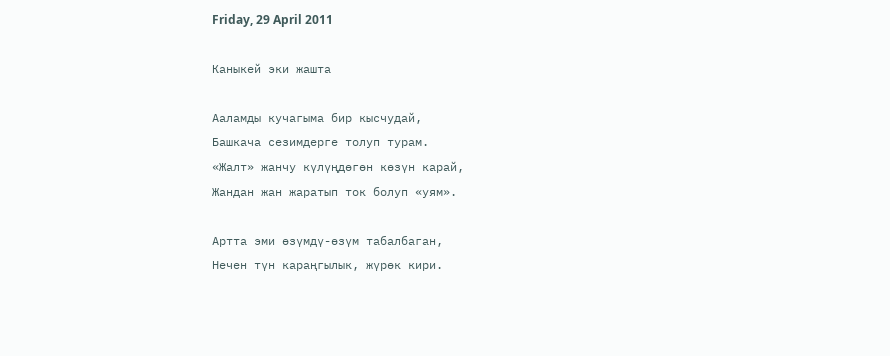Friday, 29 April 2011

Каныкей эки жашта

Ааламды кучагыма бир кысчудай,
Башкача сезимдерге толуп турам.
«Жалт» жанчу күлүңдөгөн көзүн карай,
Жандан жан жаратып ток болуп «уям».

Артта эми өзүмдү-өзүм табалбаган,
Нечен түн караңгылык, жүрөк кири.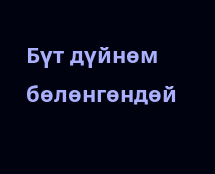Бүт дүйнөм бөлөнгөндөй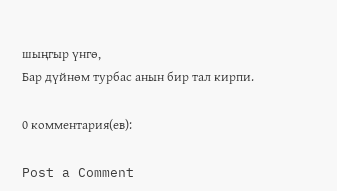шыңгыр үнгө,
Бар дүйнөм турбас анын бир тал кирпи.

0 комментария(ев):

Post a Comment